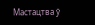Мастацтва ў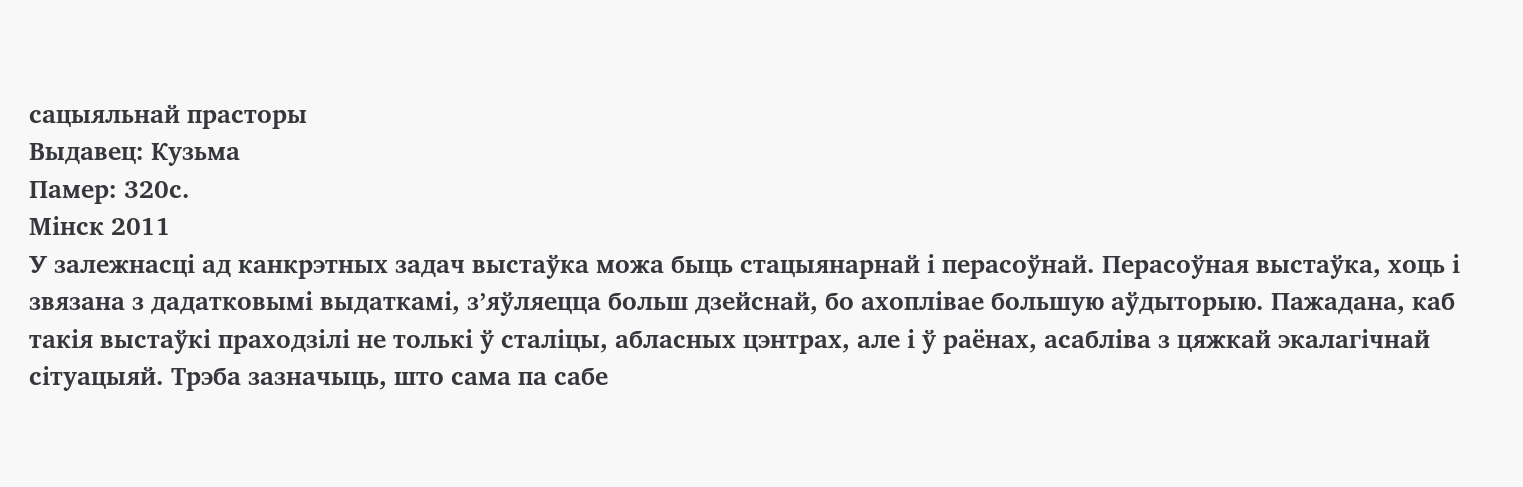сацыяльнай прасторы
Выдавец: Кузьма
Памер: 320с.
Мінск 2011
У залежнасці ад канкрэтных задач выстаўка можа быць стацыянарнай і перасоўнай. Перасоўная выстаўка, хоць і звязана з дадатковымі выдаткамі, з’яўляецца больш дзейснай, бо ахоплівае большую аўдыторыю. Пажадана, каб такія выстаўкі праходзілі не толькі ў сталіцы, абласных цэнтрах, але і ў раёнах, асабліва з цяжкай экалагічнай сітуацыяй. Трэба зазначыць, што сама па сабе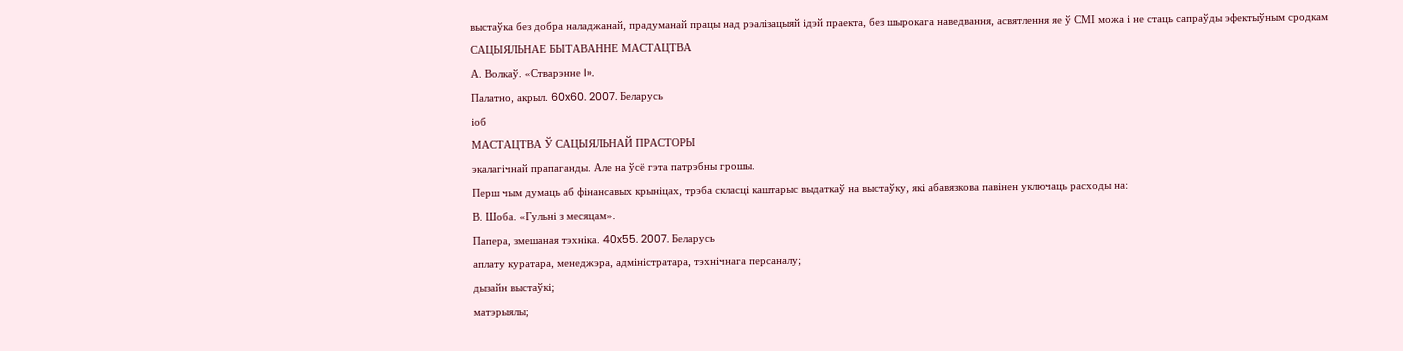выстаўка без добра наладжанай, прадуманай працы над рэалізацыяй ідэй праекта, без шырокага наведвання, асвятлення яе ў СМІ можа і не стаць сапраўды эфектыўным сродкам
САЦЫЯЛЬНАЕ БЫТАВАННЕ МАСТАЦТВА
А. Волкаў. «Стварэнне I».
Палатно, акрыл. 60x60. 2007. Беларусь
іоб
МАСТАЦТВА Ў САЦЫЯЛЬНАЙ ПРАСТОРЫ
экалагічнай прапаганды. Але на ўсё гэта патрэбны грошы.
Перш чым думаць аб фінансавых крыніцах, трэба скласці каштарыс выдаткаў на выстаўку, які абавязкова павінен уключаць расходы на:
В. Шоба. «Гульні з месяцам».
Папера, змешаная тэхніка. 40x55. 2007. Беларусь
аплату куратара, менеджэра, адміністратара, тэхнічнага персаналу;
дызайн выстаўкі;
матэрыялы;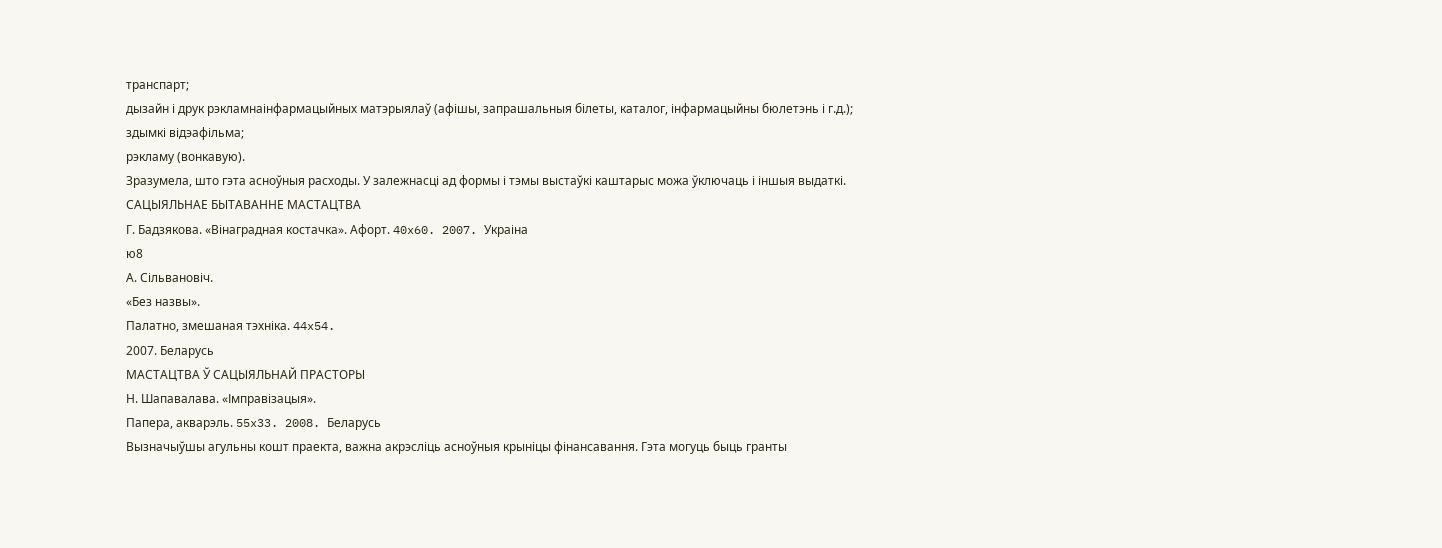транспарт;
дызайн і друк рэкламнаінфармацыйных матэрыялаў (афішы, запрашальныя білеты, каталог, інфармацыйны бюлетэнь і г.д.);
здымкі відэафільма;
рэкламу (вонкавую).
Зразумела, што гэта асноўныя расходы. У залежнасці ад формы і тэмы выстаўкі каштарыс можа ўключаць і іншыя выдаткі.
САЦЫЯЛЬНАЕ БЫТАВАННЕ МАСТАЦТВА
Г. Бадзякова. «Вінаградная костачка». Афорт. 40x60. 2007. Украіна
ю8
А. Сільвановіч.
«Без назвы».
Палатно, змешаная тэхніка. 44x54.
2007. Беларусь
МАСТАЦТВА Ў САЦЫЯЛЬНАЙ ПРАСТОРЫ
Н. Шапавалава. «Імправізацыя».
Папера, акварэль. 55x33. 2008. Беларусь
Вызначыўшы агульны кошт праекта, важна акрэсліць асноўныя крыніцы фінансавання. Гэта могуць быць гранты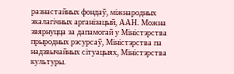разнастайных фондаў, міжнародных экалагічных арганізацый, ААН. Можна звярнуцца за дапамогай у Міністэрства прыродных рэсурсаў, Міністэрства па надзвычайных сітуацыях, Міністэрства культуры.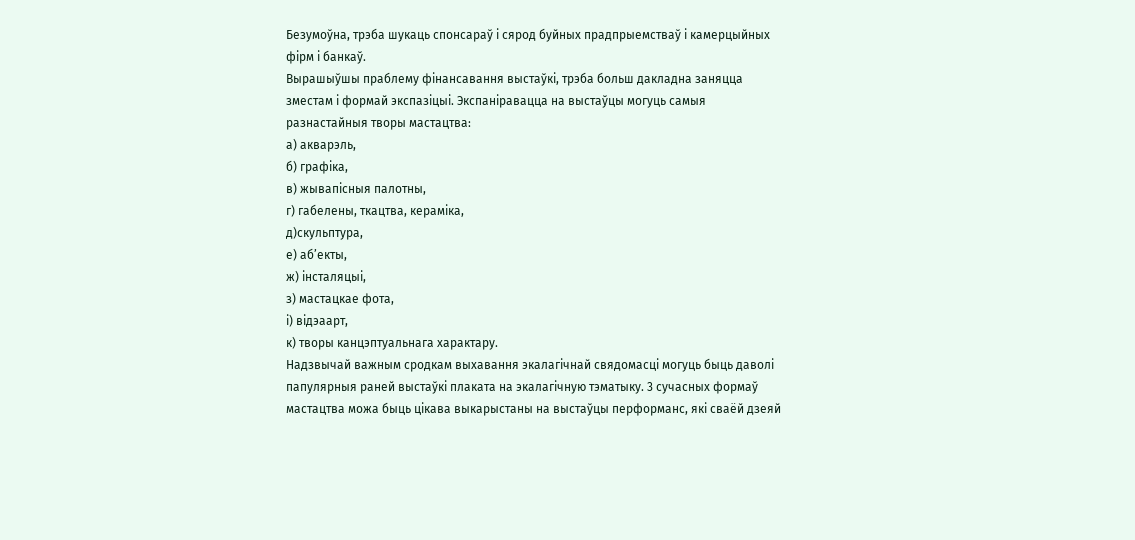Безумоўна, трэба шукаць спонсараў і сярод буйных прадпрыемстваў і камерцыйных фірм і банкаў.
Вырашыўшы праблему фінансавання выстаўкі, трэба больш дакладна заняцца зместам і формай экспазіцыі. Экспаніравацца на выстаўцы могуць самыя разнастайныя творы мастацтва:
а) акварэль,
б) графіка,
в) жывапісныя палотны,
г) габелены, ткацтва, кераміка,
д)скульптура,
е) аб’екты,
ж) інсталяцыі,
з) мастацкае фота,
і) відэаарт,
к) творы канцэптуальнага характару.
Надзвычай важным сродкам выхавання экалагічнай свядомасці могуць быць даволі папулярныя раней выстаўкі плаката на экалагічную тэматыку. 3 сучасных формаў мастацтва можа быць цікава выкарыстаны на выстаўцы перформанс, які сваёй дзеяй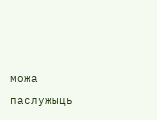можа паслужыць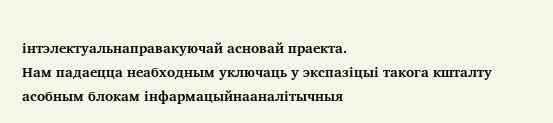інтэлектуальнаправакуючай асновай праекта.
Нам падаецца неабходным уключаць у экспазіцыі такога кшталту асобным блокам інфармацыйнааналітычныя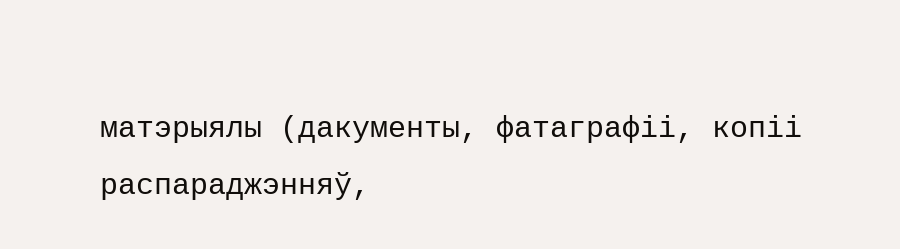матэрыялы (дакументы, фатаграфіі, копіі распараджэнняў,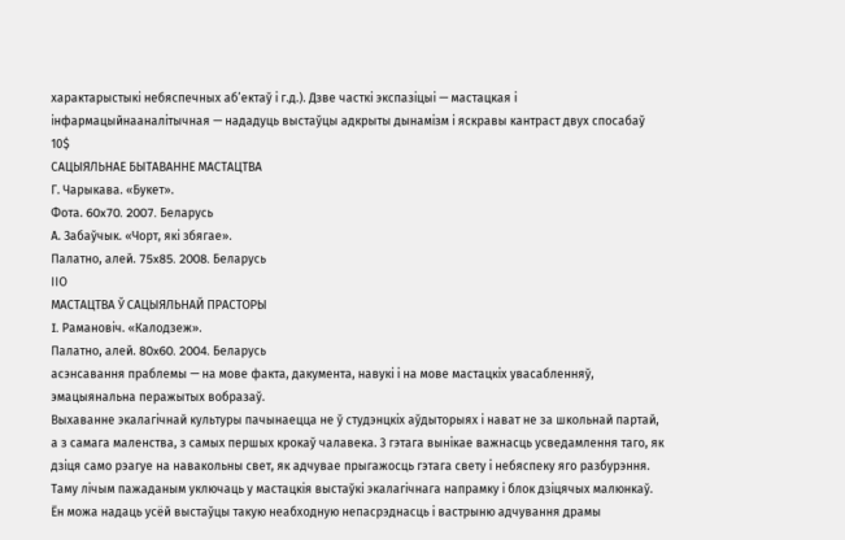характарыстыкі небяспечных аб’ектаў і г.д.). Дзве часткі экспазіцыі — мастацкая і інфармацыйнааналітычная — нададуць выстаўцы адкрыты дынамізм і яскравы кантраст двух спосабаў
10$
САЦЫЯЛЬНАЕ БЫТАВАННЕ МАСТАЦТВА
Г. Чарыкава. «Букет».
Фота. 60x70. 2007. Беларусь
А. Забаўчык. «Чорт, які збягае».
Палатно, алей. 75x85. 2008. Беларусь
ІІО
МАСТАЦТВА Ў САЦЫЯЛЬНАЙ ПРАСТОРЫ
I. Рамановіч. «Калодзеж».
Палатно, алей. 80x60. 2004. Беларусь
асэнсавання праблемы — на мове факта, дакумента, навукі і на мове мастацкіх увасабленняў, эмацыянальна перажытых вобразаў.
Выхаванне экалагічнай культуры пачынаецца не ў студэнцкіх аўдыторыях і нават не за школьнай партай, а з самага маленства, з самых першых крокаў чалавека. 3 гэтага вынікае важнасць усведамлення таго, як дзіця само рэагуе на навакольны свет, як адчувае прыгажосць гэтага свету і небяспеку яго разбурэння.
Таму лічым пажаданым уключаць у мастацкія выстаўкі экалагічнага напрамку і блок дзіцячых малюнкаў. Ён можа надаць усёй выстаўцы такую неабходную непасрэднасць і вастрыню адчування драмы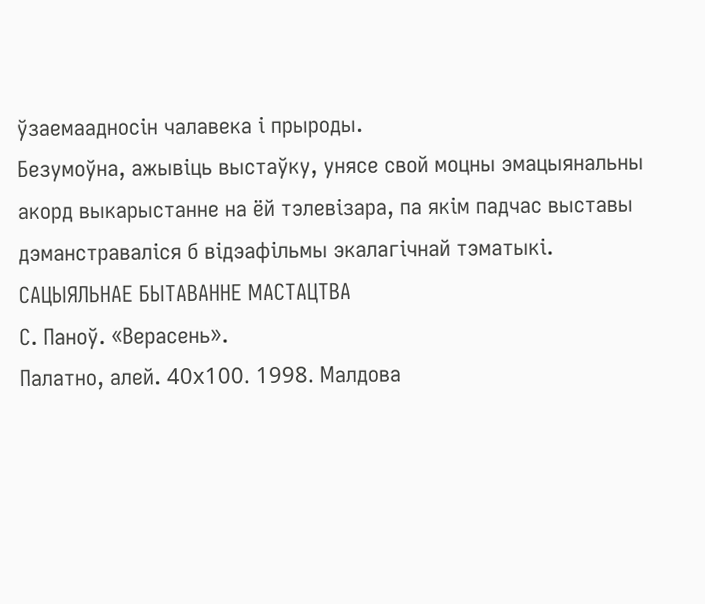ўзаемаадносін чалавека і прыроды.
Безумоўна, ажывіць выстаўку, унясе свой моцны эмацыянальны акорд выкарыстанне на ёй тэлевізара, па якім падчас выставы дэманстраваліся б відэафільмы экалагічнай тэматыкі.
САЦЫЯЛЬНАЕ БЫТАВАННЕ МАСТАЦТВА
С. Паноў. «Верасень».
Палатно, алей. 40x100. 1998. Малдова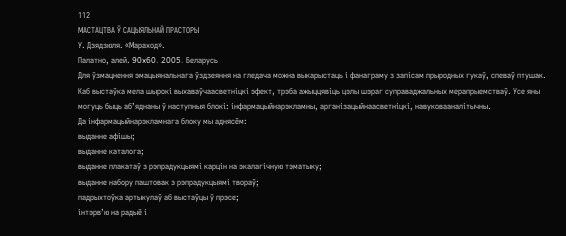112
МАСТАЦТВА Ў САЦЫЯЛЬНАЙ ПРАСТОРЫ
У. Дзядзюля. «Мараход».
Палатно, алей. 90x60. 2005. Беларусь
Для ўзмацнення эмацыянальнага ўздзеяння на гледача можна выкарыстаць і фанаграму з запісам прыродных гукаў, спеваў птушак.
Каб выстаўка мела шырокі выхаваўчаасветніцкі эфект, трэба ажыццявіць цэлы шэраг суправаджальных мерапрыемстваў. Усе яны могуць быць аб’яднаны ў наступныя блокі: інфармацыйнарэкламны, арганізацыйнаасветніцкі, навуковааналітычны.
Да інфармацыйнарэкламнага блоку мы аднясём:
выданне афішы;
выданне каталога;
выданне плакатаў з рэпрадукцыямі карцін на экалагічную тэматыку;
выданне набору паштовак з рэпрадукцыямі твораў;
падрыхтоўка артыкулаў аб выстаўцы ў прэсе;
інтэрв’ю на радыё і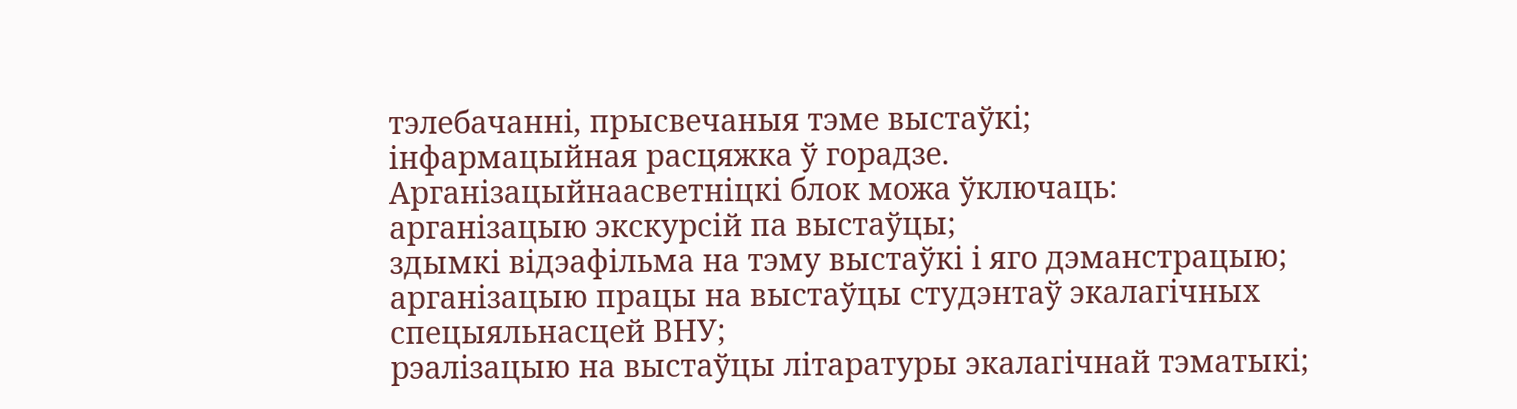тэлебачанні, прысвечаныя тэме выстаўкі;
інфармацыйная расцяжка ў горадзе.
Арганізацыйнаасветніцкі блок можа ўключаць:
арганізацыю экскурсій па выстаўцы;
здымкі відэафільма на тэму выстаўкі і яго дэманстрацыю;
арганізацыю працы на выстаўцы студэнтаў экалагічных спецыяльнасцей ВНУ;
рэалізацыю на выстаўцы літаратуры экалагічнай тэматыкі;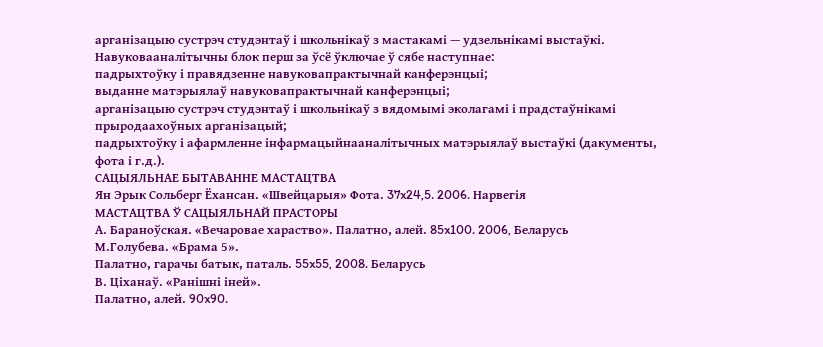арганізацыю сустрэч студэнтаў і школьнікаў з мастакамі — удзельнікамі выстаўкі.
Навуковааналітычны блок перш за ўсё ўключае ў сябе наступнае:
падрыхтоўку і правядзенне навуковапрактычнай канферэнцыі;
выданне матэрыялаў навуковапрактычнай канферэнцыі;
арганізацыю сустрэч студэнтаў і школьнікаў з вядомымі эколагамі і прадстаўнікамі прыродаахоўных арганізацый;
падрыхтоўку і афармленне інфармацыйнааналітычных матэрыялаў выстаўкі (дакументы, фота і г.д.).
САЦЫЯЛЬНАЕ БЫТАВАННЕ МАСТАЦТВА
Ян Эрык Сольберг Ёхансан. «Швейцарыя» Фота. 37x24,5. 2006. Нарвегія
МАСТАЦТВА Ў САЦЫЯЛЬНАЙ ПРАСТОРЫ
А. Бараноўская. «Вечаровае хараство». Палатно, алей. 85x100. 2006, Беларусь
М.Голубева. «Брама 5».
Палатно, гарачы батык, паталь. 55x55, 2008. Беларусь
В. Ціханаў. «Ранішні іней».
Палатно, алей. 90x90.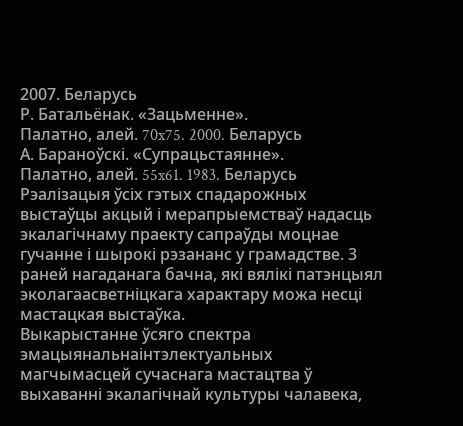2007. Беларусь
Р. Батальёнак. «Зацьменне».
Палатно, алей. 70x75. 2000. Беларусь
А. Бараноўскі. «Супрацьстаянне».
Палатно, алей. 55x61. 1983. Беларусь
Рэалізацыя ўсіх гэтых спадарожных выстаўцы акцый і мерапрыемстваў надасць экалагічнаму праекту сапраўды моцнае гучанне і шырокі рэзананс у грамадстве. 3 раней нагаданага бачна, які вялікі патэнцыял эколагаасветніцкага характару можа несці мастацкая выстаўка.
Выкарыстанне ўсяго спектра эмацыянальнаінтэлектуальных магчымасцей сучаснага мастацтва ў выхаванні экалагічнай культуры чалавека,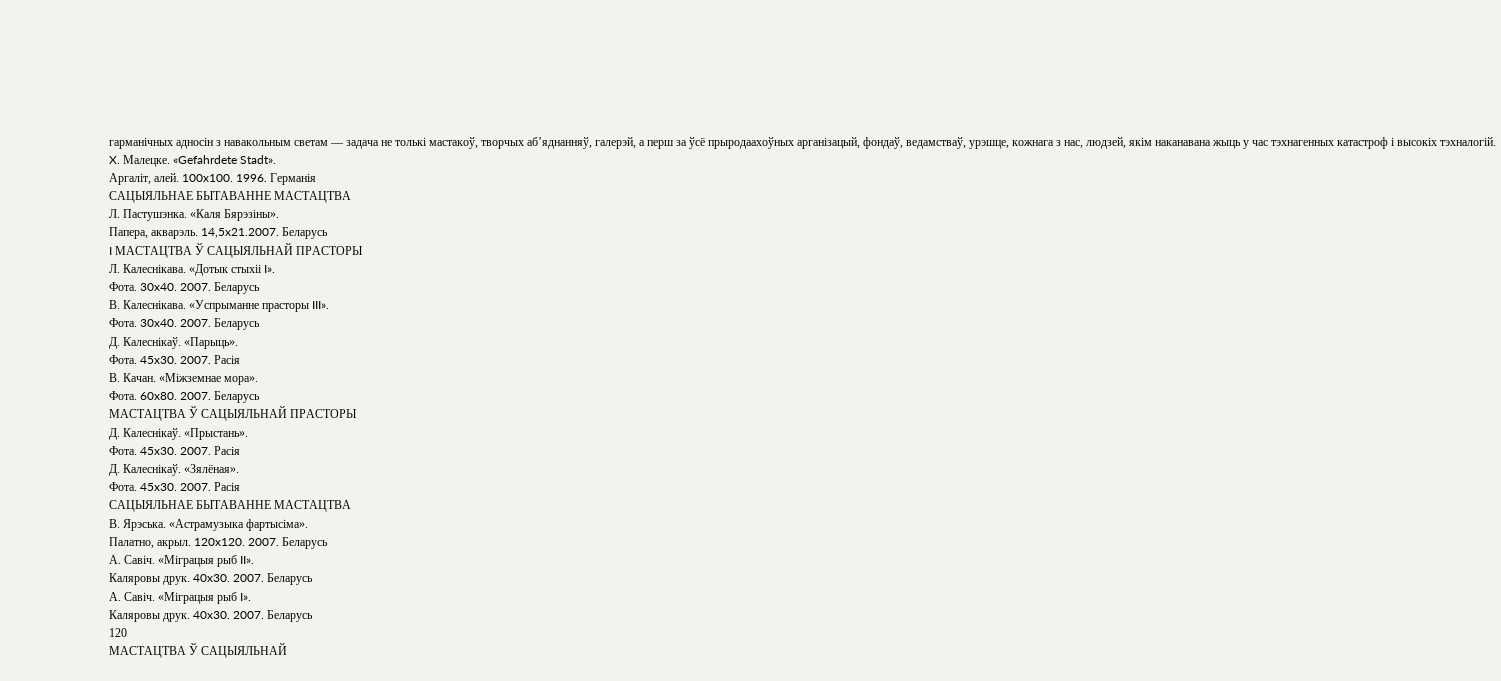гарманічных адносін з навакольным светам — задача не толькі мастакоў, творчых аб’яднанняў, галерэй, а перш за ўсё прыродаахоўных арганізацый, фондаў, ведамстваў, урэшце, кожнага з нас, людзей, якім наканавана жыць у час тэхнагенных катастроф і высокіх тэхналогій.
X. Малецке. «Gefahrdete Stadt».
Аргаліт, алей. 100x100. 1996. Германія
САЦЫЯЛЬНАЕ БЫТАВАННЕ МАСТАЦТВА
Л. Пастушэнка. «Каля Бярэзіны».
Папера, акварэль. 14,5x21.2007. Беларусь
I МАСТАЦТВА Ў САЦЫЯЛЬНАЙ ПРАСТОРЫ
Л. Калеснікава. «Дотык стыхіі I».
Фота. 30x40. 2007. Беларусь
В. Калеснікава. «Успрыманне прасторы III».
Фота. 30x40. 2007. Беларусь
Д. Калеснікаў. «Парыць».
Фота. 45x30. 2007. Расія
В. Качан. «Міжземнае мора».
Фота. 60x80. 2007. Беларусь
МАСТАЦТВА Ў САЦЫЯЛЬНАЙ ПРАСТОРЫ
Д. Калеснікаў. «Прыстань».
Фота. 45x30. 2007. Расія
Д. Калеснікаў. «Зялёная».
Фота. 45x30. 2007. Расія
САЦЫЯЛЬНАЕ БЫТАВАННЕ МАСТАЦТВА
В. Ярэська. «Астрамузыка фартысіма».
Палатно, акрыл. 120x120. 2007. Беларусь
А. Савіч. «Міграцыя рыб II».
Каляровы друк. 40x30. 2007. Беларусь
А. Савіч. «Міграцыя рыб I».
Каляровы друк. 40x30. 2007. Беларусь
120
МАСТАЦТВА Ў САЦЫЯЛЬНАЙ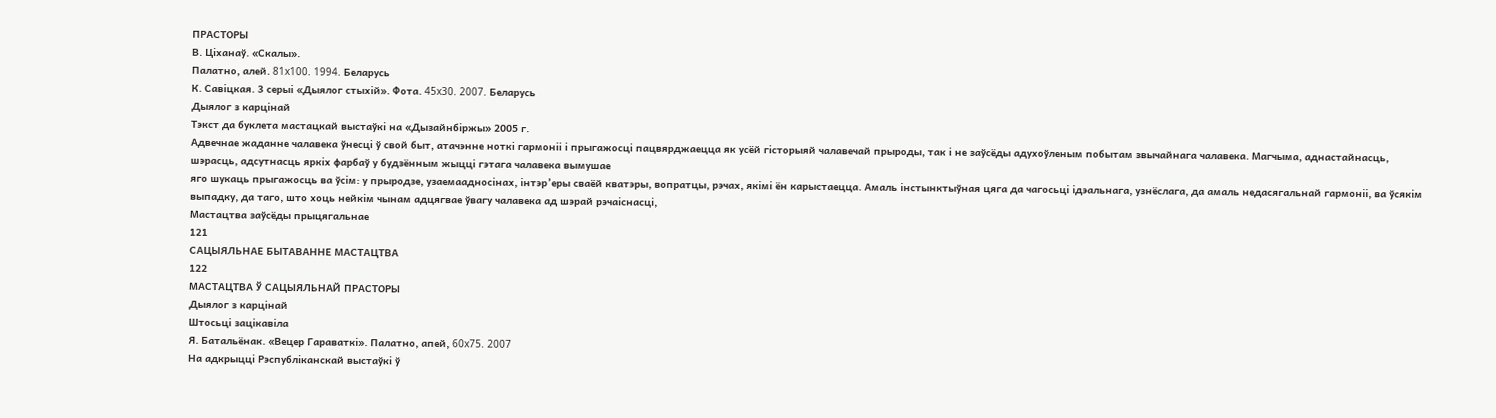ПРАСТОРЫ
В. Ціханаў. «Скалы».
Палатно, алей. 81x100. 1994. Беларусь
К. Савіцкая. 3 серыі «Дыялог стыхій». Фота. 45x30. 2007. Беларусь
Дыялог з карцінай
Тэкст да буклета мастацкай выстаўкі на «Дызайнбіржы» 2005 г.
Адвечнае жаданне чалавека ўнесці ў свой быт, атачэнне ноткі гармоніі і прыгажосці пацвярджаецца як усёй гісторыяй чалавечай прыроды, так і не заўсёды адухоўленым побытам звычайнага чалавека. Магчыма, аднастайнасць, шэрасць, адсутнасць яркіх фарбаў у будзённым жыцці гэтага чалавека вымушае
яго шукаць прыгажосць ва ўсім: у прыродзе, узаемаадносінах, інтэр’еры сваёй кватэры, вопратцы, рэчах, якімі ён карыстаецца. Амаль інстынктыўная цяга да чагосьці ідэальнага, узнёслага, да амаль недасягальнай гармоніі, ва ўсякім выпадку, да таго, што хоць нейкім чынам адцягвае ўвагу чалавека ад шэрай рэчаіснасці,
Мастацтва заўсёды прыцягальнае
121
САЦЫЯЛЬНАЕ БЫТАВАННЕ МАСТАЦТВА
122
МАСТАЦТВА Ў САЦЫЯЛЬНАЙ ПРАСТОРЫ
Дыялог з карцінай
Штосьці зацікавіла
Я. Батальёнак. «Вецер Гараваткі». Палатно, апей, 60x75. 2007
На адкрыцці Рэспубліканскай выстаўкі ў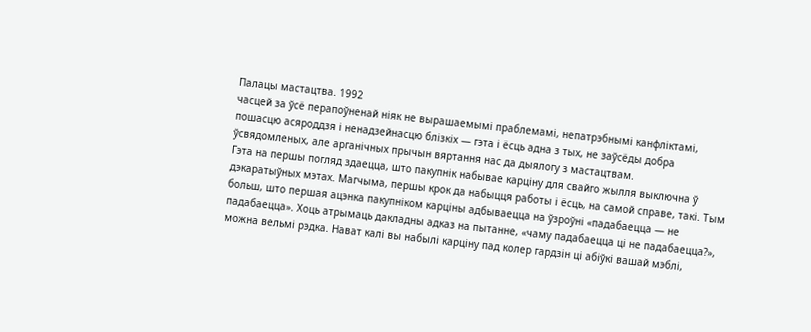Палацы мастацтва. 1992
часцей за ўсё перапоўненай ніяк не вырашаемымі праблемамі, непатрэбнымі канфліктамі, пошасцю асяроддзя і ненадзейнасцю блізкіх — гэта і ёсць адна з тых, не заўсёды добра ўсвядомленых, але арганічных прычын вяртання нас да дыялогу з мастацтвам.
Гэта на першы погляд здаецца, што пакупнік набывае карціну для свайго жылля выключна ў дэкаратыўных мэтах. Магчыма, першы крок да набыцця работы і ёсць, на самой справе, такі. Тым больш, што першая ацэнка пакупніком карціны адбываецца на ўзроўні «падабаецца — не падабаецца». Хоць атрымаць дакладны адказ на пытанне, «чаму падабаецца ці не падабаецца?», можна вельмі рэдка. Нават калі вы набылі карціну пад колер гардзін ці абіўкі вашай мэблі,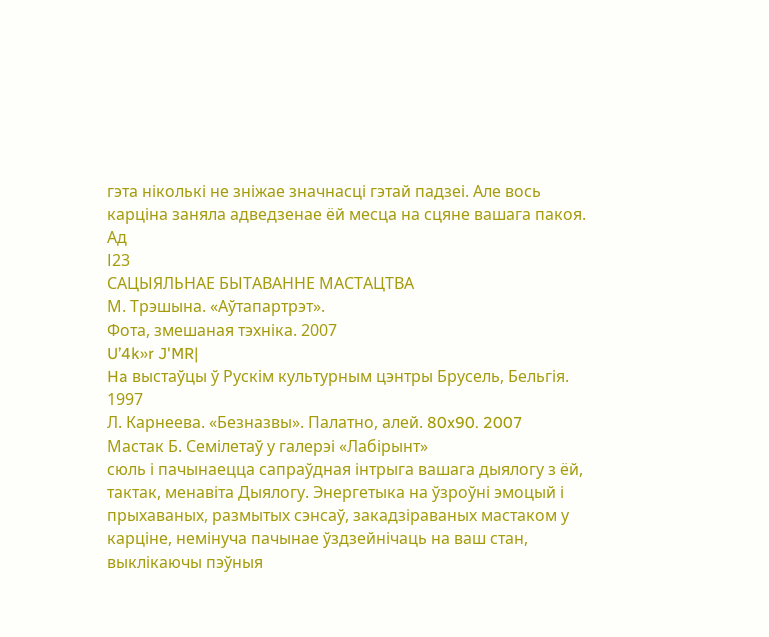гэта ніколькі не зніжае значнасці гэтай падзеі. Але вось карціна заняла адведзенае ёй месца на сцяне вашага пакоя. Ад
І23
САЦЫЯЛЬНАЕ БЫТАВАННЕ МАСТАЦТВА
М. Трэшына. «Аўтапартрэт».
Фота, змешаная тэхніка. 2007
U’4k»r J'MR|
Ha выстаўцы ў Рускім культурным цэнтры Брусель, Бельгія. 1997
Л. Карнеева. «Безназвы». Палатно, алей. 80x90. 2007
Мастак Б. Семілетаў у галерэі «Лабірынт»
сюль і пачынаецца сапраўдная інтрыга вашага дыялогу з ёй, тактак, менавіта Дыялогу. Энергетыка на ўзроўні эмоцый і прыхаваных, размытых сэнсаў, закадзіраваных мастаком у карціне, немінуча пачынае ўздзейнічаць на ваш стан, выклікаючы пэўныя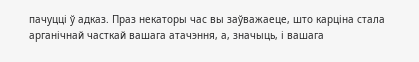пачуцці ў адказ. Праз некаторы час вы заўважаеце, што карціна стала арганічнай часткай вашага атачэння, а, значыць, і вашага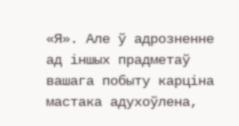«Я». Але ў адрозненне ад іншых прадметаў вашага побыту карціна мастака адухоўлена,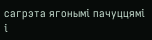сагрэта ягонымі пачуццямі і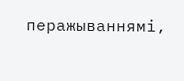перажываннямі,